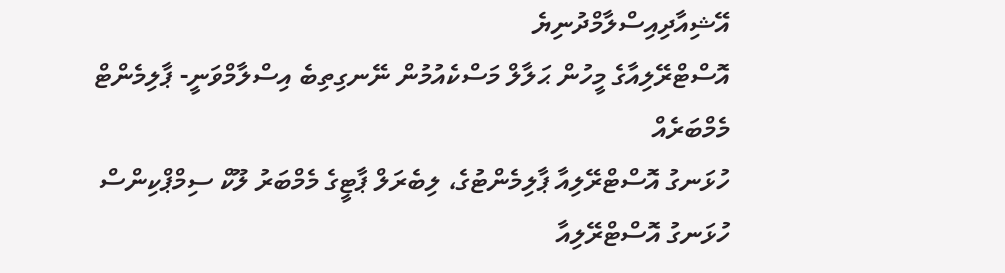އޭޝިއާދިއިސްލާމްދުނިޔެ
އޮސްޓްރޭލިއާގެ މީހުން ޙަލާލް މަސްކެއުމުން ނޭނގިތިބެ އިސްލާމްވަނީ- ޕާލިމެންޓް މެމްބަރެއް
ހުޅަނގު އޮސްޓްރޭލިއާ ޕާލިމެންޓުގެ، ލިބެރަލް ޕާޓީގެ މެމްބަރު ލޫކް ސިމްޕްކިންސް
ހުޅަނގު އޮސްޓްރޭލިއާ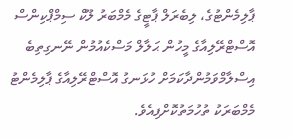ޕާލިމެންޓުގެ، ލިބެރަލް ޕާޓީގެ މެމްބަރު ލޫކް ސިމްޕްކިންސް
އޮސްޓްރޭލިއާގެ މީހުން ޙަލާލް މަސްކެއުމުން ނޭނގިތިބެ އިސްލާމްވަމުންދާކަމަށް ހުޅަނގު އޮސްޓްރޭލިއާގެ ޕާލިމެންޓު މެމްބަރަކު ތުހުމަތުކޮށްފިއެވެ.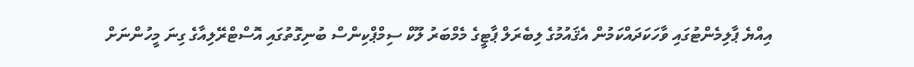އިއްޔެ ޕާލިމެންޓުގައި ވާހަކަދައްކަމުން އެޤައުމުގެ ލިބެރަލް ޕާޓީގެ މެމްބަރު ލޫކް ސިމްޕްކިންސް ބުނިގޮތުގައި އޮސްޓްރޭލިއާގެ ގިނަ މީހުންނަށް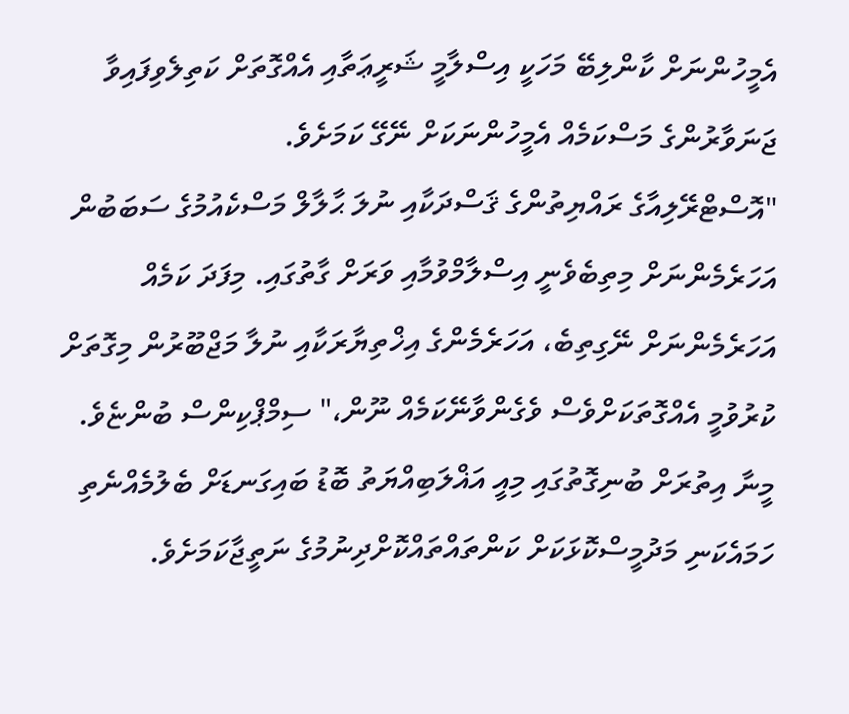އެމީހުންނަށް ކާންލިބޭ މަހަކީ އިސްލާމީ ޝަރީޢަތާއި އެއްގޮތަށް ކަތިލެވިފައިވާ ޖަނަވާރުންގެ މަސްކަމެއް އެމީހުންނަކަށް ނޭގޭ ކަމަށެވެ.
"އޮސްޓްރޭލިއާގެ ރައްޔިތުންގެ ޤަސްދަކާއި ނުލަ ޙާލާލް މަސްކެއުމުގެ ސަބަބުން އަހަރެމެންނަށް މިތިބެވެނީ އިސްލާމްވުމާއި ވަރަށް ގާތުގައި. މިފަދަ ކަމެއް އަހަރެމެންނަށް ނޭގިތިބެ، އަހަރެމެންގެ އިޚްތިޔާރަކާއި ނުލާ މަޖްބޫރުން މިގޮތަށް ކުރުވުމީ އެއްގޮތަކަށްވެސް ވެގެންވާނޭކަމެއް ނޫން،" ސިމްޕްކިންސް ބުންޏެވެ.
މީނާ އިތުރަށް ބުނިގޮތުގައި މިއީ އަޣްލަބިއްޔަތު ބޮޑު ބައިގަނޑަށް ބެލުމެއްނެތި ހަމައެކަނި މަދުމީސްކޮޅަކަށް ކަންތައްތައްކޮށްދިނުމުގެ ނަތީޖާކަމަށެވެ.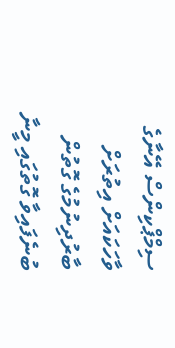ސިމްޕްކިންސް އޭނާގެ ވާހަކައަށް އިތުރަށް ބާރުދިނުމުގެ ގޮތުން ބުނެފައިވާ ގޮތުގައި މީނާ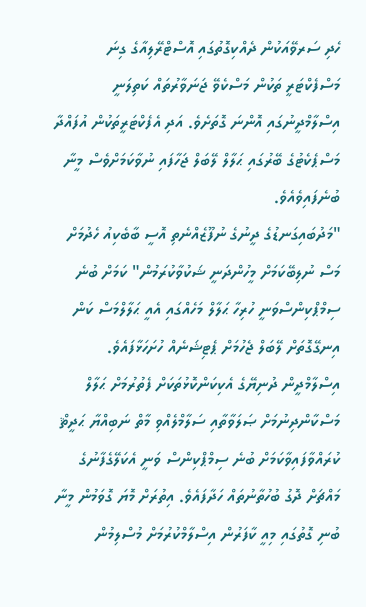ހެދި ސަރވޭއަކުން ދެއްކިގޮތުގައި އޮސްޓްރޭލިއާގެ ގިނަ މަސްފެކްޓަރީ ތަކުން މަސްކެވޭ ޖަނަވާރުތައް ކަތިލަނީ އިސްލާމްދީނުގައި އޮންނަ ގޮތަށެވެ. އަދި އެފެކްޓަރީތަކުން އުފައްދާ މަސްޕެކެޓުގެ ބޭރުގައި ޙަލާލް ލޭބަލް ޖަހާފައި ނުވާކަމަށްވެސް މީނާ ބުނެފައިވެއެވެ.
"މަދުބައިގަނޑުގެ ދީނުގެ ނުފޫޒެއްނެތި އޮސީ ބާބެކިއު ހެދުމަށް މަސް ނުލިބޭކަމަށް މީހުންދަނީ ޝަކުވާކުރަމުން" ކަމަށް ބުނެ ސިމްޕްކިންސްވަނީ ހުރިހާ ޙަލާލް މަހެއްގައި އެއީ ޙަލާލްމަސް ކަން އިނގޭގޮތަށް ލޭބަލް ޖެހުމަށް ޕެޓިޝަނެއް ހުށަހަޅާފައެވެ.
އިސްލާމްދީން ދުނިޔޭގެ އެކިކަންކޮޅުތަކަށް ފެތުރުމަށް ޙަލާލް މަސްކާންދިނުމަށް ޞަލަވާތާއި ސަލާމްލެއްވި މާތް ނަބިއްޔާ ޙަދީޘް ކުރައްވާފައިވާކަމަށް ބުނެ ސިމްޕްކިންސް ވަނީ އެކަލޭގެފާނުގެ މައްޗަށް ދޮގު ބުހުތާނުތައް ހަދާފައެވެ. އިތުރަށް މޮޔަ ގޮވަމުން މީނާ ބުނި ގޮތުގައި މިއީ ކާފަރުން އިސްލާމްކުރުމަށް މުސްލިމުން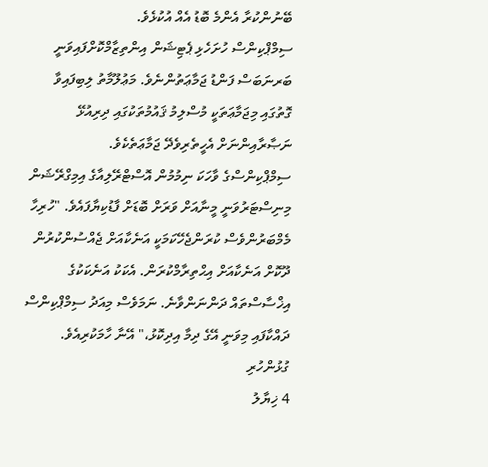ބޭނުންކުރާ އެންމެ ބޮޑު އެއް އުކުޅެވެ.
ސިމްޕްކިންސް ހުށަހެޅި ޕެޓިޝަން އިންތިޒާމްކޮށްފައިވަނީ ބަރނަބަސް ފަންޑު ޖަމާޢަތުންނެވެ. މަޢުލޫމާތު ލިބިފައިވާ ގޮތުގައި މިޖަމާޢަތަކީ މުސްލިމު ޤައުމުތަކުގައި ދިރިއުޅޭ ނަޞާރާއިންނަށް އެހީތެރިވެދޭ ޖަމާޢަތެކެވެ.
ސިމްޕްކިންސްގެ ވާހަކަ ނިމުމުން އޮސްޓްރޭލިއާގެ އިމިގްރޭޝަން މިނިސްޓަރުވަނީ މީނާއަށް ވަރަށް ބޮޑަށް ފާޑުކިޔާފައެވެ. "ހުރިހާ މެމްބަރުންވެސް ކުރަންޖެހޭކަމަކީ އަނެކާއަށް ޖެއްސުންކުރުން ދޫކޮށް އަނެކާއަށް އިޙްތިރާމްކުރަން. އެކަކު އަނެކަކުގެ އިޚްސާސްތައް ދަންނަންވާނެ. ނަމަވެސް މިއަދު ސިމްޕްކިންސް ދައްކާފައި މިވަނީ އޭގެ ދިމާ އިދިކޮޅު،" އޭނާ ހާމަކުރިއެވެ.
ގުޅުންހުރި
4 ޚިޔާލު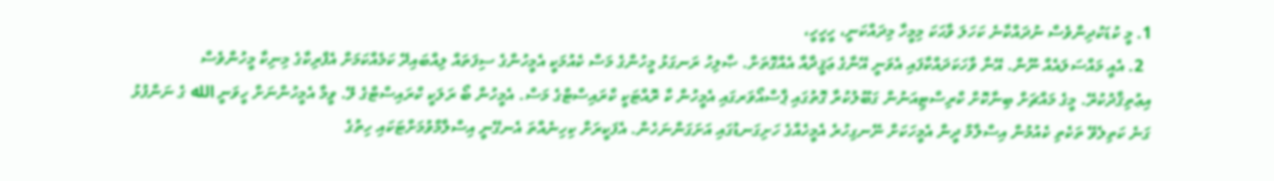1. މީ ކުޑަކުދިންވެސް ނުދައްކާނެ ކަހަލަ ވާޙަކަ މިމީހާ މިދައްކަނީ، ހީހީހީ،
  2. އެއީ މައްސަލައެއް ނޫން. އޭނާ ވާހަކަދައްކާފައި އެވަނީ އޭނާގެ ޢަޤީދާއާ އެއްގޮތަށް. ޞާލިހު ރަނގަޅު މީހުންގެ މަސް ކެއުމަކީ އެމީހުންގެ ސިފަތައް ލިއްބައިދޭ ކަމެއްކަމަށް އެފްރިކާގެ މިނިކާ މީހުންވެސް އިޢުތިޤާދުކުރޭ. މީގެ މައްޗަށް ބިނާކޮށް ކްރިސްޓިއަނުން ގަބޫލުކުރާ ގޮތުގައި ޕާސްއޯވަރގައި އެމީހުން ކާ ރޮއްޓަކީ ކްރައިސްޓްގެ މަސް. އެމީހުން ބޯ ރަލަކީ ކްރައިސްޓްގެ ލޭ. ވީމާ އެމީހުންނަށް ހީވަނީ الله ގެ ނަންފުޅު ގަނެ ކަތިލެވޭ ތަކެތި ކެއުމުން އިސްލާމް ދީން އެމީހަކަށް ނޭނގިހުރެ އެމީހެއްގެ ހަށިގަނޑުގައި އަށަގަންނަހެން. އެފަކީރަށް ކިހިނެއްތަ އެނގޭނީ އިސްލާމްވުމަށްޓަކައި ހިތުގެ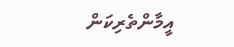އީމާންތެރިކަން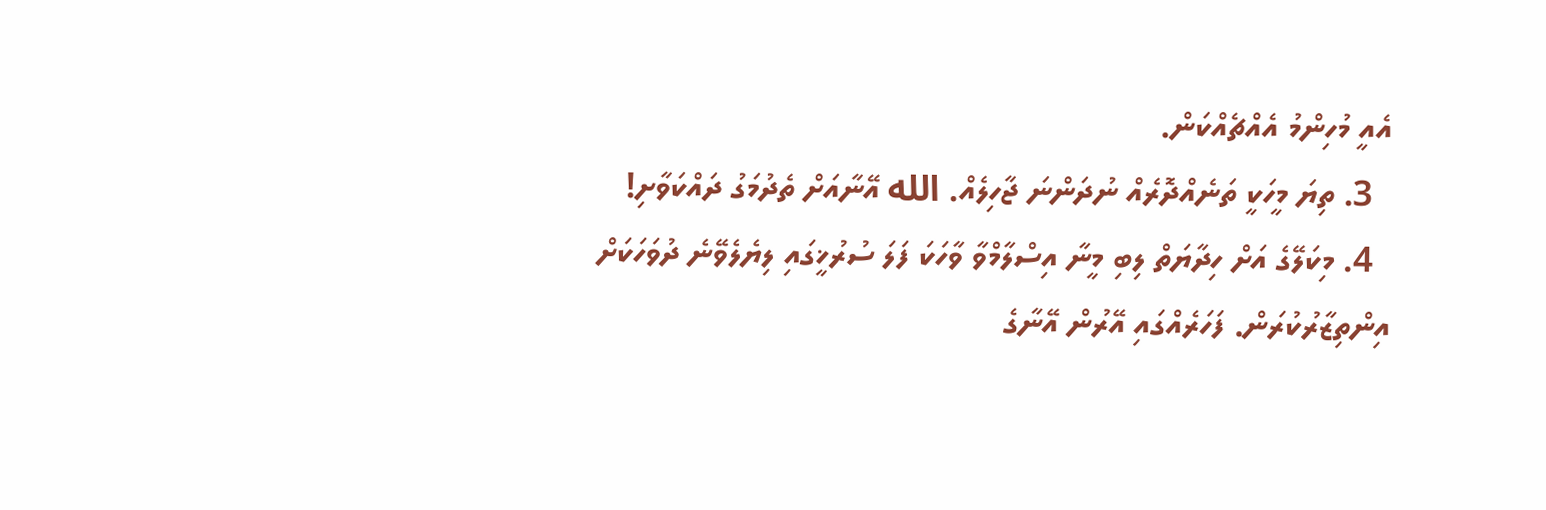އެއީ މުހިންމު އެއްޗެއްކަން.
  3. ތިޔަ މީހަކީ ތަނެއްދޮރެއް ނުދަންނަ ޖާހިލެއް. الله އޭނާއަށް ތެދުމަގު ދައްކަވާށި!
  4. މިކަލޭގެ އަށް ހިދާޔަތް ލިބި މީނާ އިސްލާމްވާ ވާހަކަ ފަލަ ސުރުޚީގައި ލިޔެލެވޭނެ ދުވަހަކަށް އިންތިޒާރުކުރަން. ފަހަރެއްގައި އޭރުން އޭނާގެ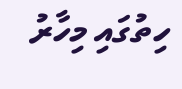ހިތުގައި މިހާރު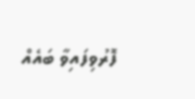ފޮރުވިފައިވާ ބައެއް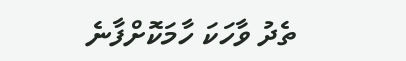ތެދު ވާހަކަ ހާމަކޮށްފާނެ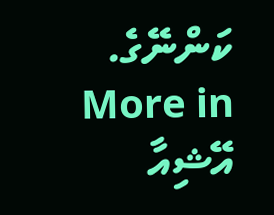ކަންނޭގެ.
More in އޭޝިއާ